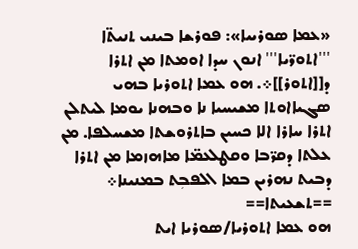«ܥܡܐ ܣܘܪܝܝܐ»: ܦܘܪܫܐ ܒܝܢܝ ܬܢܝܬ̈ܐ
'''ܐܬܘܪ̈ܝܐ''' ܐܢܘܢ ܚܕܐ ܐܘܡܬܐ ܡܢ ܐܬܪܐ ܕ[[ܐܬܘܪ]]܀. ܗܘ ܥܡܐ ܐܬܘܪܝܐ ܒܗܝ ܣܓܝܐܐܘܬܐ ܡܫܝܚܝܐ ܢܐ ܘܒܗܢܐ ܝܘܡܐ ܠܝܬܠܢ ܐܬܪܐ ܚܐܪܐ ܐܠܐ ܟܚܝܢ ܒܐܬܪܘܫܬܐ ܡܫܚܠܦܐ. ܡܢ ܥܠܬܐ ܕܩܪ̈ܒܐ ܘܩܛܠܥܡ̈ܐ ܡܐܗܙܡܐ ܡܢ ܐܬܪܐ ܕܒܝܬ ܢܗܪܝܢ ܒܡܐ ܐܠܦܒܼܬ ܒܡܢܝܢܐ܀
==ܬܫܥܝܬܐ==
ܗܘ ܥܡܐ ܐܬܘܪܝܐ/ܣܘܪܝܐ ܐܝܬ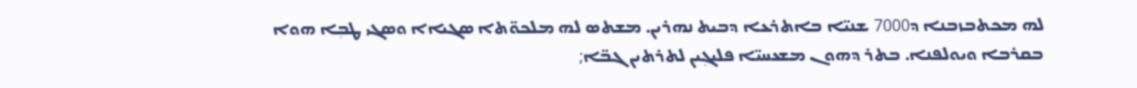ܠܗ ܡܟܬܒܙܒܢܐ ܕ7000 ܫܢܝ̈ܐ ܒܐܬܪܥܐ ܕܒܝܬ ܢܗܪܝܢ. ܡܫܬܣ ܠܗ ܡܠܟܘ̈ܬܐ ܣܓܝܐܐ ܘܣܓܝ ܛܒܼܐ ܗܘܐ ܒܩܪܒܐ ܘܝܘܠܦܢܐ. ܒܬܪ ܕܗܘܢ ܡܫܥܚܝ̈ܐ ܦܠܝܓܼܝܢ ܠܬܪܬܝܢ ܓܒ̈ܐ;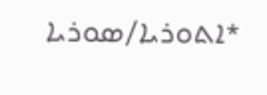*ܐܬܘܪܝܐ/ܣܘܪܝܐ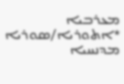ܡܥܪܒܝܐ
*ܐܬܘܪܝܐ/ܣܘܪܝܐ ܡܕܢܚܝܐ